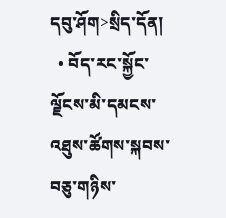དབུ་ཤོག>སྲིད་དོན།
  • བོད་རང་སྐྱོང་ལྗོངས་མི་དམངས་འཐུས་ཚོགས་སྐབས་བཅུ་གཉིས་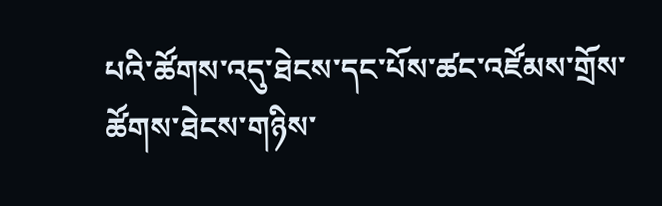པའི་ཚོགས་འདུ་ཐེངས་དང་པོས་ཚང་འཛོམས་གྲོས་ཚོགས་ཐེངས་གཉིས་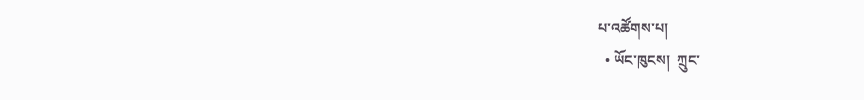པ་འཚོགས་པ།
  • ཡོང་ཁུངས།  ཀྲུང་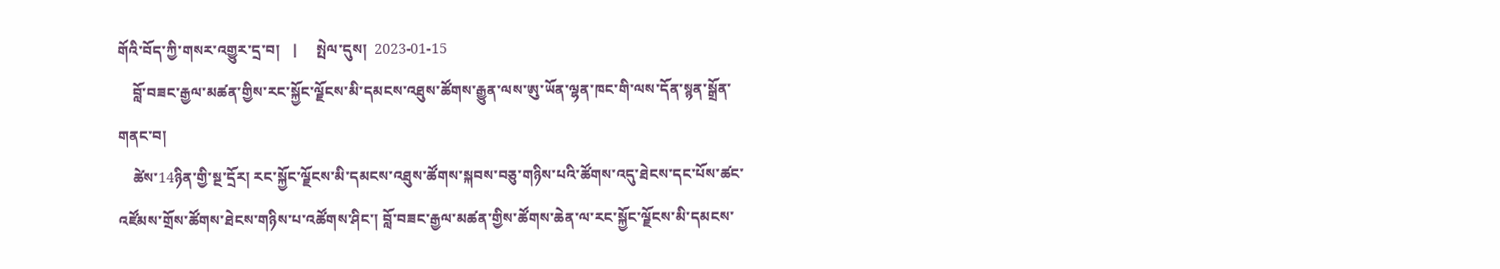གོའི་བོད་ཀྱི་གསར་འགྱུར་དྲ་བ།   |     སྤེལ་དུས།  2023-01-15
    བློ་བཟང་རྒྱལ་མཚན་གྱིས་རང་སྐྱོང་ལྗོངས་མི་དམངས་འཐུས་ཚོགས་རྒྱུན་ལས་ཨུ་ཡོན་ལྷན་ཁང་གི་ལས་དོན་སྙན་སྒྲོན་གནང་བ།
    ཚེས་14ཉིན་གྱི་སྔ་དྲོར། རང་སྐྱོང་ལྗོངས་མི་དམངས་འཐུས་ཚོགས་སྐབས་བཅུ་གཉིས་པའི་ཚོགས་འདུ་ཐེངས་དང་པོས་ཚང་འཛོམས་གྲོས་ཚོགས་ཐེངས་གཉིས་པ་འཚོགས་ཤིང་། བློ་བཟང་རྒྱལ་མཚན་གྱིས་ཚོགས་ཆེན་ལ་རང་སྐྱོང་ལྗོངས་མི་དམངས་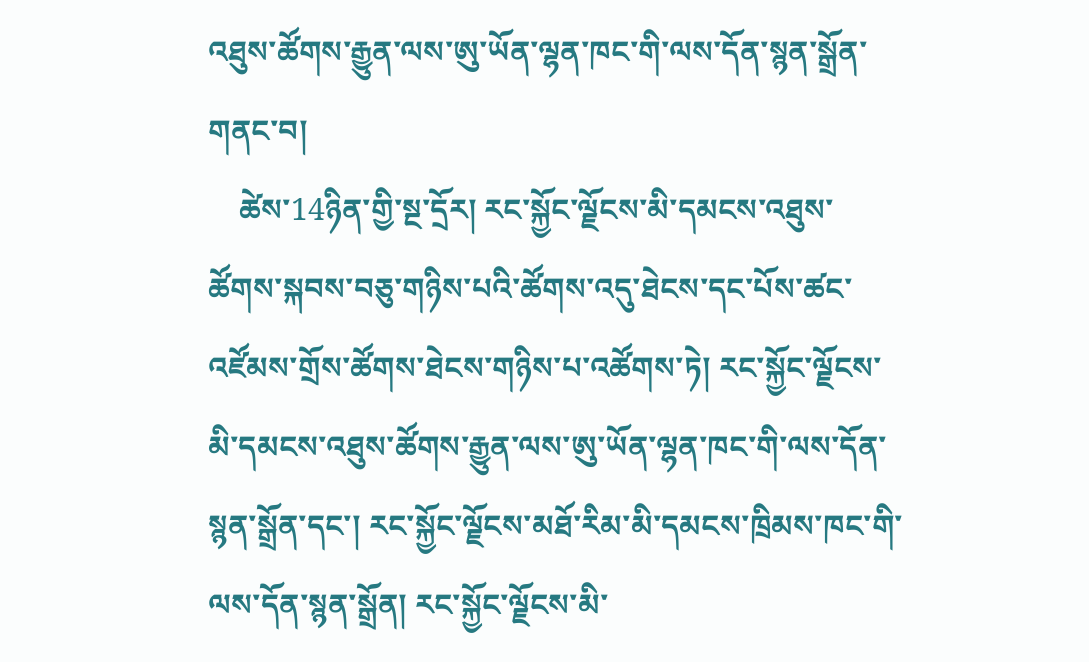འཐུས་ཚོགས་རྒྱུན་ལས་ཨུ་ཡོན་ལྷན་ཁང་གི་ལས་དོན་སྙན་སྒྲོན་གནང་བ།
    ཚེས་14ཉིན་གྱི་སྔ་དྲོར། རང་སྐྱོང་ལྗོངས་མི་དམངས་འཐུས་ཚོགས་སྐབས་བཅུ་གཉིས་པའི་ཚོགས་འདུ་ཐེངས་དང་པོས་ཚང་འཛོམས་གྲོས་ཚོགས་ཐེངས་གཉིས་པ་འཚོགས་ཏེ། རང་སྐྱོང་ལྗོངས་མི་དམངས་འཐུས་ཚོགས་རྒྱུན་ལས་ཨུ་ཡོན་ལྷན་ཁང་གི་ལས་དོན་སྙན་སྒྲོན་དང་། རང་སྐྱོང་ལྗོངས་མཐོ་རིམ་མི་དམངས་ཁྲིམས་ཁང་གི་ལས་དོན་སྙན་སྒྲོན། རང་སྐྱོང་ལྗོངས་མི་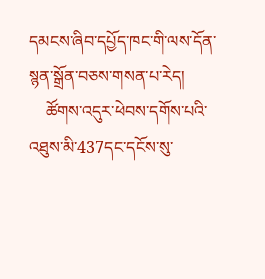དམངས་ཞིབ་དཔྱོད་ཁང་གི་ལས་དོན་སྙན་སྒྲོན་བཅས་གསན་པ་རེད།
    ཚོགས་འདུར་ཕེབས་དགོས་པའི་འཐུས་མི་437དང་དངོས་སུ་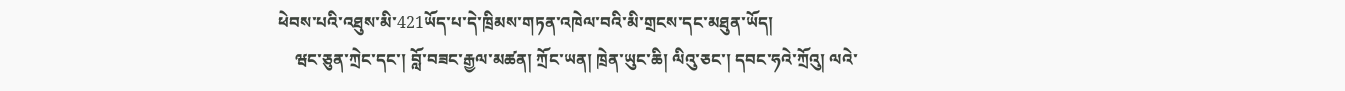ཕེབས་པའི་འཐུས་མི་421ཡོད་པ་དེ་ཁྲིམས་གཏན་འཁེལ་བའི་མི་གྲངས་དང་མཐུན་ཡོད།
    ཝང་ཅུན་ཀྲེང་དང་། བློ་བཟང་རྒྱལ་མཚན། ཀྲོང་ཡན། ཁྲེན་ཡུང་ཆི། ལིའུ་ཅང་། དབང་ཧའེ་ཀྲོའུ། ལའེ་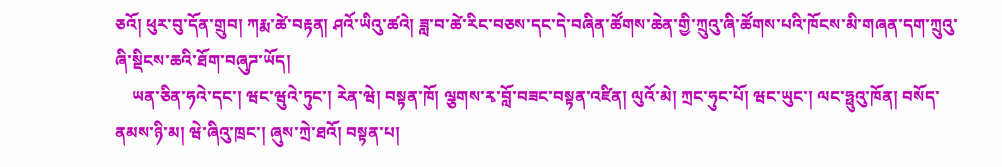ཅའོ། ཕུར་བུ་དོན་གྲུབ། ཀརྨ་ཚེ་བརྟན། ཤའོ་ཡིའུ་ཚའེ། ཟླ་བ་ཚེ་རིང་བཅས་དང་དེ་བཞིན་ཚོགས་ཆེན་གྱི་ཀྲུའུ་ཞི་ཚོགས་པའི་ཁོངས་མི་གཞན་དག་ཀྲུའུ་ཞི་སྡིངས་ཆའི་ཐོག་བཞུཌ་ཡོད།
    ཡན་ཅིན་ཧའེ་དང་། ཝང་ཝུའེ་ཏུང་། རེན་ཝེ། བསྟན་ཁོ། ལྕགས་རྭ་བློ་བཟང་བསྟན་འཛིན། ལུའོ་མེ། ཀྲང་ཧུང་པོ། ཝང་ཡུང་། ལང་ཧྥུའུ་ཁོན། བསོད་ནམས་ཉི་མ། ཝེ་ཞིའུ་ཁྲང་། ཞུས་ཀྲེ་ཐའོ། བསྟན་པ།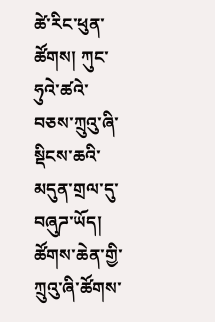ཚེ་རིང་ཕུན་ཚོགས། ཀུང་ཧུའེ་ཚའེ་བཅས་ཀྲུའུ་ཞི་སྡིངས་ཆའི་མདུན་གྲལ་དུ་བཞུཌ་ཡོད། ཚོགས་ཆེན་གྱི་ཀྲུའུ་ཞི་ཚོགས་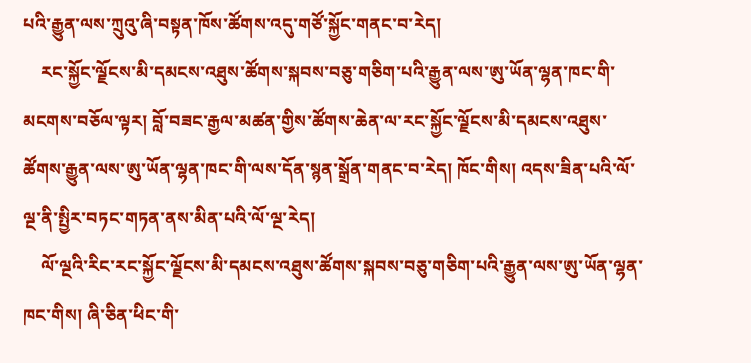པའི་རྒྱུན་ལས་ཀྲུའུ་ཞི་བསྟན་ཁོས་ཚོགས་འདུ་གཙོ་སྐྱོང་གནང་བ་རེད།
    རང་སྐྱོང་ལྗོངས་མི་དམངས་འཐུས་ཚོགས་སྐབས་བཅུ་གཅིག་པའི་རྒྱུན་ལས་ཨུ་ཡོན་ལྷན་ཁང་གི་མངགས་བཅོལ་ལྟར། བློ་བཟང་རྒྱལ་མཚན་གྱིས་ཚོགས་ཆེན་ལ་རང་སྐྱོང་ལྗོངས་མི་དམངས་འཐུས་ཚོགས་རྒྱུན་ལས་ཨུ་ཡོན་ལྷན་ཁང་གི་ལས་དོན་སྙན་སྒྲོན་གནང་བ་རེད། ཁོང་གིས། འདས་ཟིན་པའི་ལོ་ལྔ་ནི་སྤྱིར་བཏང་གཏན་ནས་མིན་པའི་ལོ་ལྔ་རེད།
    ལོ་ལྔའི་རིང་རང་སྐྱོང་ལྗོངས་མི་དམངས་འཐུས་ཚོགས་སྐབས་བཅུ་གཅིག་པའི་རྒྱུན་ལས་ཨུ་ཡོན་ལྷན་ཁང་གིས། ཞི་ཅིན་ཕིང་གི་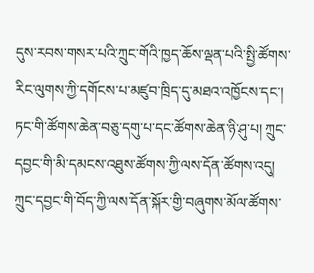དུས་རབས་གསར་པའི་ཀྲུང་གོའི་ཁྱད་ཆོས་ལྡན་པའི་སྤྱི་ཚོགས་རིང་ལུགས་ཀྱི་དགོངས་པ་མཛུབ་ཁྲིད་དུ་མཐའ་འཁྱོངས་དང་། ཏང་གི་ཚོགས་ཆེན་བཅུ་དགུ་པ་དང་ཚོགས་ཆེན་ཉི་ཤུ་པ། ཀྲུང་དབྱང་གི་མི་དམངས་འཐུས་ཚོགས་ཀྱི་ལས་དོན་ཚོགས་འདུ། ཀྲུང་དབྱང་གི་བོད་ཀྱི་ལས་དོན་སྐོར་གྱི་བཞུགས་མོལ་ཚོགས་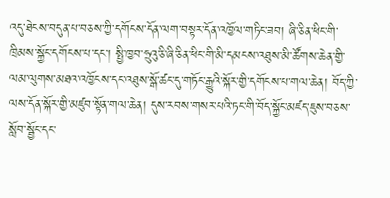འདུ་ཐེངས་བདུན་པ་བཅས་ཀྱི་དགོངས་དོན་ལག་བསྟར་དོན་འཁྱོལ་གཏིང་ཟབ། ཞི་ཅིན་ཕིང་གི་ཁྲིམས་སྐྱོང་དགོངས་པ་དང་། སྤྱི་ཁྱབ་ཧྲུའུ་ཅི་ཞི་ཅིན་ཕིང་གི་མི་དམངས་འཐུས་མི་ཚོགས་ཆེན་གྱི་ལམ་ལུགས་མཐའ་འཁྱོངས་དང་འཐུས་སྒོ་ཚང་དུ་གཏོང་རྒྱུའི་སྐོར་གྱི་དགོངས་པ་གལ་ཆེན། བོད་ཀྱི་ལས་དོན་སྐོར་གྱི་མཛུབ་སྟོན་གལ་ཆེན། དུས་རབས་གསར་པའི་ཏང་གི་བོད་སྐྱོང་མཛད་ཇུས་བཅས་སློབ་སྦྱོང་དང་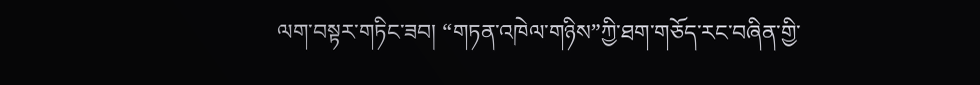ལག་བསྟར་གཏིང་ཟབ། “གཏན་འཁེལ་གཉིས”ཀྱི་ཐག་གཅོད་རང་བཞིན་གྱི་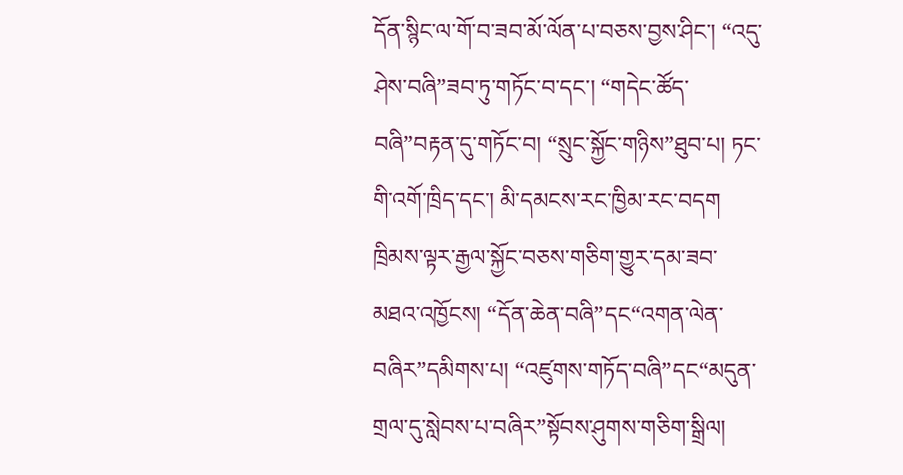དོན་སྙིང་ལ་གོ་བ་ཟབ་མོ་ལོན་པ་བཅས་བྱས་ཤིང་། “འདུ་ཤེས་བཞི”ཟབ་ཏུ་གཏོང་བ་དང་། “གདེང་ཚོད་བཞི”བརྟན་དུ་གཏོང་བ། “སྲུང་སྐྱོང་གཉིས”ཐུབ་པ། ཏང་གི་འགོ་ཁྲིད་དང་། མི་དམངས་རང་ཁྱིམ་རང་བདག ཁྲིམས་ལྟར་རྒྱལ་སྐྱོང་བཅས་གཅིག་གྱུར་དམ་ཟབ་མཐའ་འཁྱོངས། “དོན་ཆེན་བཞི”དང“འགན་ལེན་བཞིར”དམིགས་པ། “འཛུགས་གཏོད་བཞི”དང“མདུན་གྲལ་དུ་སླེབས་པ་བཞིར”སྟོབས་ཤུགས་གཅིག་སྒྲིལ།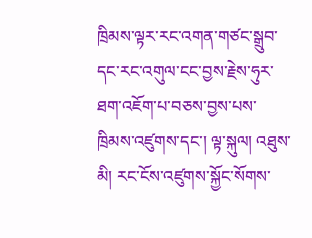ཁྲིམས་ལྟར་རང་འགན་གཙང་སྒྲུབ་དང་རང་འགུལ་ངང་བྱས་རྗེས་ཧུར་ཐག་འཇོག་པ་བཅས་བྱས་པས་ཁྲིམས་འཛུགས་དང་། ལྟ་སྐུལ། འཐུས་མི། རང་ངོས་འཛུགས་སྐྱོང་སོགས་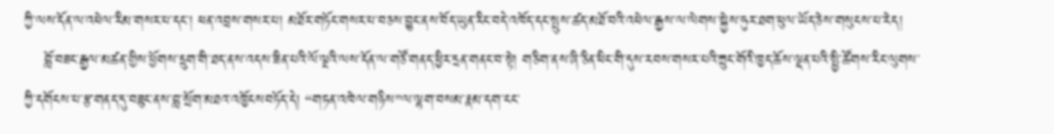ཀྱི་ལས་དོན་ལ་འཕེལ་རིམ་གསར་པ་དང་། ཕན་འབྲས་གསར་པ། མཐོར་གཏོང་གསར་པ་བཅས་བྱུང་ནས་བོད་ཡུན་རིང་བདེ་འཁོད་དང་སྤུས་ཚད་མཐོ་བའི་འཕེལ་རྒྱས་ལ་ལེགས་སྐྱེས་ཧུར་ཐག་ཕུལ་ཡོད་ཅེས་གསུངས་པ་རེད།
    བློ་བཟང་རྒྱལ་མཚན་གྱིས་ཕྱོགས་དྲུག་གི་ཐད་ནས་འདས་ཟིན་པའི་ལོ་ལྔའི་ལས་དོན་ལ་གཙོ་གནད་ཕྱིར་དྲན་གནང་བ་སྟེ། གཅིག་ནས་ཞི་ཅིན་ཕིང་གི་དུས་རབས་གསར་པའི་ཀྲུང་གོའི་ཁྱད་ཆོས་ལྡན་པའི་སྤྱི་ཚོགས་རིང་ལུགས་ཀྱི་དགོངས་པ་རྩ་གནད་དུ་བཟུང་ནས་བླ་སྲོག་མཐའ་འཁྱོངསབཏོད་དེ། “གཏན་འཁེལ་གཉིས”ལ་ལྷག་བསམ་རྣམ་དག་ངང་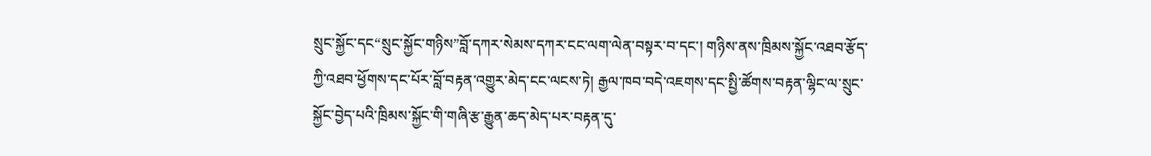སྲུང་སྐྱོང་དང“སྲུང་སྐྱོང་གཉིས”བློ་དཀར་སེམས་དཀར་ངང་ལག་ལེན་བསྟར་བ་དང་། གཉིས་ནས་ཁྲིམས་སྐྱོང་འཐབ་རྩོད་ཀྱི་འཐབ་ཕྱོགས་དང་པོར་བློ་བརྟན་འགྱུར་མེད་ངང་ལངས་ཏེ། རྒྱལ་ཁབ་བདེ་འཇགས་དང་སྤྱི་ཚོགས་བརྟན་ལྷིང་ལ་སྲུང་སྐྱོང་བྱེད་པའི་ཁྲིམས་སྐྱོང་གི་གཞི་རྩ་རྒྱུན་ཆད་མེད་པར་བརྟན་དུ་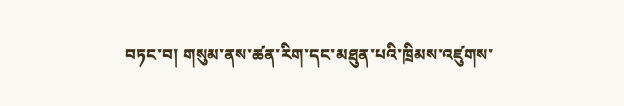བཏང་བ། གསུམ་ནས་ཚན་རིག་དང་མཐུན་པའི་ཁྲིམས་འཛུགས་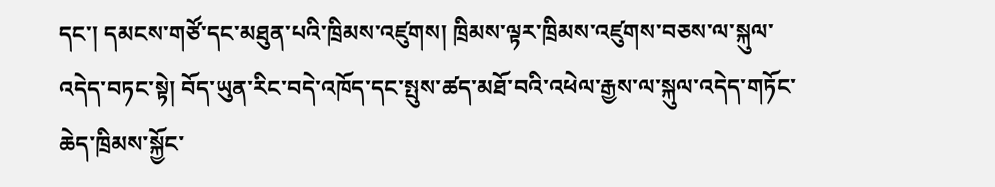དང་། དམངས་གཙོ་དང་མཐུན་པའི་ཁྲིམས་འཛུགས། ཁྲིམས་ལྟར་ཁྲིམས་འཛུགས་བཅས་ལ་སྐུལ་འདེད་བཏང་སྟེ། བོད་ཡུན་རིང་བདེ་འཁོད་དང་སྤུས་ཚད་མཐོ་བའི་འཕེལ་རྒྱས་ལ་སྐུལ་འདེད་གཏོང་ཆེད་ཁྲིམས་སྐྱོང་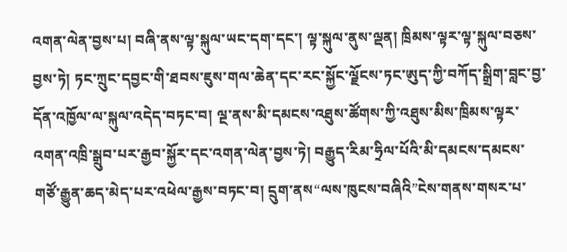འགན་ལེན་བྱས་པ། བཞི་ནས་ལྟ་སྐུལ་ཡང་དག་དང་། ལྟ་སྐུལ་ནུས་ལྡན། ཁྲིམས་ལྟར་ལྟ་སྐུལ་བཅས་བྱས་ཏེ། ཏང་ཀྲུང་དབྱང་གི་ཐབས་ཇུས་གལ་ཆེན་དང་རང་སྐྱོང་ལྗོངས་ཏང་ཨུད་ཀྱི་བཀོད་སྒྲིག་བླང་བྱ་དོན་འཁྱོལ་ལ་སྐུལ་འདེད་བཏང་བ། ལྔ་ནས་མི་དམངས་འཐུས་ཚོགས་ཀྱི་འཐུས་མིས་ཁྲིམས་ལྟར་འགན་འཁྲི་སྒྲུབ་པར་རྒྱབ་སྐྱོར་དང་འགན་ལེན་བྱས་ཏེ། བརྒྱུད་རིམ་ཧྲིལ་པོའི་མི་དམངས་དམངས་གཙོ་རྒྱུན་ཆད་མེད་པར་འཕེལ་རྒྱས་བཏང་བ། དྲུག་ནས“ལས་ཁུངས་བཞིའི”ངེས་གནས་གསར་པ་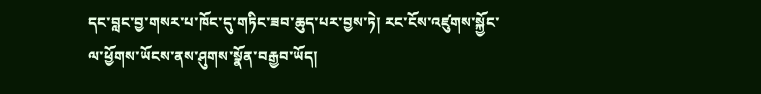དང་བླང་བྱ་གསར་པ་ཁོང་དུ་གཏིང་ཟབ་ཆུད་པར་བྱས་ཏེ། རང་ངོས་འཛུགས་སྐྱོང་ལ་ཕྱོགས་ཡོངས་ནས་ཤུགས་སྣོན་བརྒྱབ་ཡོད།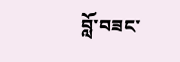བློ་བཟང་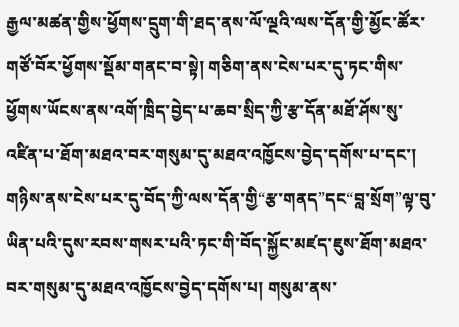རྒྱལ་མཚན་གྱིས་ཕྱོགས་དྲུག་གི་ཐད་ནས་ལོ་ལྔའི་ལས་དོན་གྱི་མྱོང་ཚོར་གཙོ་བོར་ཕྱོགས་སྡོམ་གནང་བ་སྟེ། གཅིག་ནས་ངེས་པར་དུ་ཏང་གིས་ཕྱོགས་ཡོངས་ནས་འགོ་ཁྲིད་བྱེད་པ་ཆབ་སྲིད་ཀྱི་རྩ་དོན་མཐོ་ཤོས་སུ་འཛིན་པ་ཐོག་མཐའ་བར་གསུམ་དུ་མཐའ་འཁྱོངས་བྱེད་དགོས་པ་དང་། གཉིས་ནས་ངེས་པར་དུ་བོད་ཀྱི་ལས་དོན་གྱི“རྩ་གནད”དང“བླ་སྲོག”ལྟ་བུ་ཡིན་པའི་དུས་རབས་གསར་པའི་ཏང་གི་བོད་སྐྱོང་མཛད་ཇུས་ཐོག་མཐའ་བར་གསུམ་དུ་མཐའ་འཁྱོངས་བྱེད་དགོས་པ། གསུམ་ནས་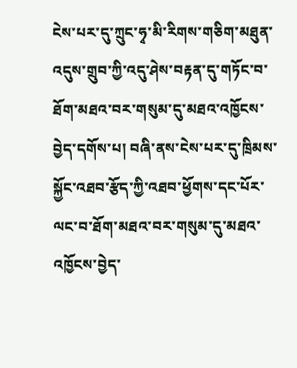ངེས་པར་དུ་ཀྲུང་ཧྭ་མི་རིགས་གཅིག་མཐུན་འདུས་གྲུབ་ཀྱི་འདུ་ཤེས་བརྟན་དུ་གཏོང་བ་ཐོག་མཐའ་བར་གསུམ་དུ་མཐའ་འཁྱོངས་བྱེད་དགོས་པ། བཞི་ནས་ངེས་པར་དུ་ཁྲིམས་སྐྱོང་འཐབ་རྩོད་ཀྱི་འཐབ་ཕྱོགས་དང་པོར་ལང་བ་ཐོག་མཐའ་བར་གསུམ་དུ་མཐའ་འཁྱོངས་བྱེད་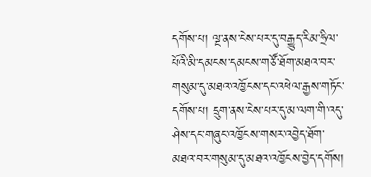དགོས་པ། ལྔ་ནས་ངེས་པར་དུ་བརྒྱུད་རིམ་ཧྲིལ་པོའི་མི་དམངས་དམངས་གཙོ་ཐོག་མཐའ་བར་གསུམ་དུ་མཐའ་འཁྱོངས་དང་འཕེལ་རྒྱས་གཏོང་དགོས་པ། དྲུག་ནས་ངེས་པར་དུ་མ་ལག་གི་འདུ་ཤེས་དང་གཞུང་འཁྱོངས་གསར་འབྱེད་ཐོག་མཐའ་བར་གསུམ་དུ་མཐའ་འཁྱོངས་བྱེད་དགོས།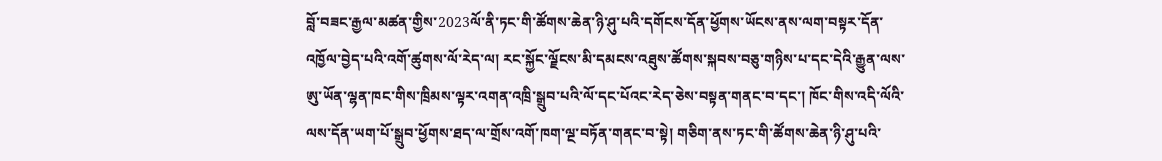བློ་བཟང་རྒྱལ་མཚན་གྱིས་2023ལོ་ནི་ཏང་གི་ཚོགས་ཆེན་ཉི་ཤུ་པའི་དགོངས་དོན་ཕྱོགས་ཡོངས་ནས་ལག་བསྟར་དོན་འཁྱོལ་བྱེད་པའི་འགོ་ཚུགས་ལོ་རེད་ལ། རང་སྐྱོང་ལྗོངས་མི་དམངས་འཐུས་ཚོགས་སྐབས་བཅུ་གཉིས་པ་དང་དེའི་རྒྱུན་ལས་ཨུ་ཡོན་ལྷན་ཁང་གིས་ཁྲིམས་ལྟར་འགན་འཁྲི་སྒྲུབ་པའི་ལོ་དང་པོའང་རེད་ཅེས་བསྟན་གནང་བ་དང་། ཁོང་གིས་འདི་ལོའི་ལས་དོན་ཡག་པོ་སྒྲུབ་ཕྱོགས་ཐད་ལ་གྲོས་འགོ་ཁག་ལྔ་བཏོན་གནང་བ་སྟེ། གཅིག་ནས་ཏང་གི་ཚོགས་ཆེན་ཉི་ཤུ་པའི་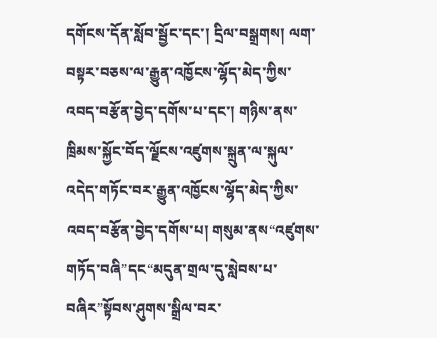དགོངས་དོན་སློབ་སྦྱོང་དང་། དྲིལ་བསྒྲགས། ལག་བསྟར་བཅས་ལ་རྒྱུན་འཁྱོངས་ལྷོད་མེད་ཀྱིས་འབད་བརྩོན་བྱེད་དགོས་པ་དང་། གཉིས་ནས་ཁྲིམས་སྐྱོང་བོད་ལྗོངས་འཛུགས་སྐྲུན་ལ་སྐུལ་འདེད་གཏོང་བར་རྒྱུན་འཁྱོངས་ལྷོད་མེད་ཀྱིས་འབད་བརྩོན་བྱེད་དགོས་པ། གསུམ་ནས“འཛུགས་གཏོད་བཞི”དང“མདུན་གྲལ་དུ་སླེབས་པ་བཞིར”སྟོབས་ཤུགས་སྒྲིལ་བར་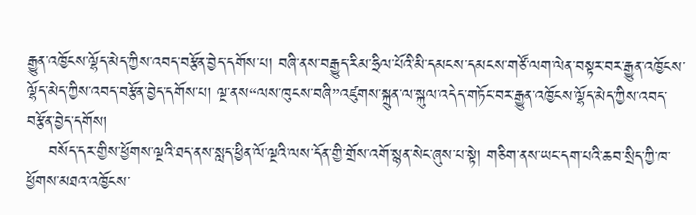རྒྱུན་འཁྱོངས་ལྷོད་མེད་ཀྱིས་འབད་བརྩོན་བྱེད་དགོས་པ། བཞི་ནས་བརྒྱུད་རིམ་ཧྲིལ་པོའི་མི་དམངས་དམངས་གཙོ་ལག་ལེན་བསྟར་བར་རྒྱུན་འཁྱོངས་ལྷོད་མེད་ཀྱིས་འབད་བརྩོན་བྱེད་དགོས་པ། ལྔ་ནས“ལས་ཁུངས་བཞི”འཛུགས་སྐྲུན་ལ་སྐུལ་འདེད་གཏོང་བར་རྒྱུན་འཁྱོངས་ལྷོད་མེད་ཀྱིས་འབད་བརྩོན་བྱེད་དགོས།
    བསོད་དར་གྱིས་ཕྱོགས་ལྔའི་ཐད་ནས་སླད་ཕྱིན་ལོ་ལྔའི་ལས་དོན་གྱི་གྲོས་འགོ་སྙན་སེང་ཞུས་པ་སྟེ། གཅིག་ནས་ཡང་དག་པའི་ཆབ་སྲིད་ཀྱི་ཁ་ཕྱོགས་མཐའ་འཁྱོངས་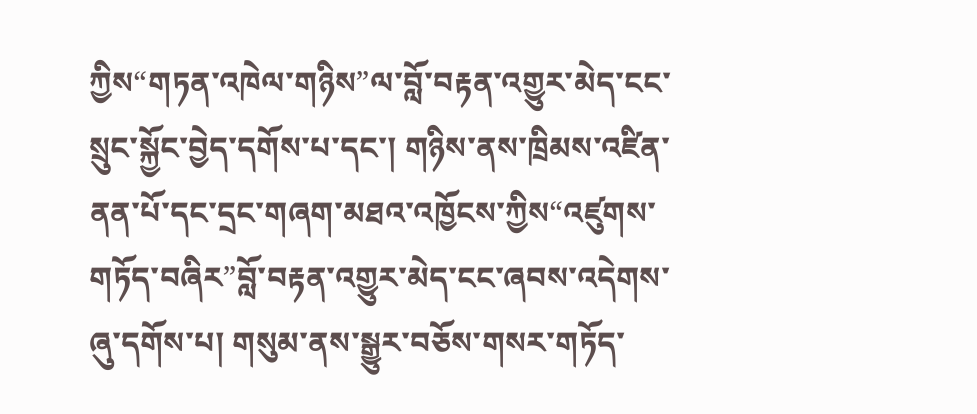ཀྱིས“གཏན་འཁེལ་གཉིས”ལ་བློ་བརྟན་འགྱུར་མེད་ངང་སྲུང་སྐྱོང་བྱེད་དགོས་པ་དང་། གཉིས་ནས་ཁྲིམས་འཛིན་ནན་པོ་དང་དྲང་གཞག་མཐའ་འཁྱོངས་ཀྱིས“འཛུགས་གཏོད་བཞིར”བློ་བརྟན་འགྱུར་མེད་ངང་ཞབས་འདེགས་ཞུ་དགོས་པ། གསུམ་ནས་སྒྱུར་བཅོས་གསར་གཏོད་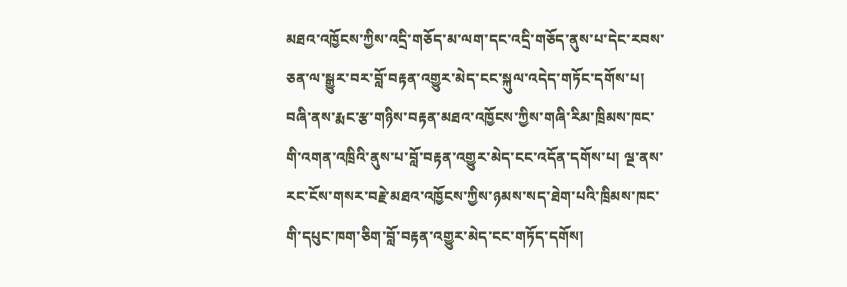མཐའ་འཁྱོངས་ཀྱིས་འདྲི་གཅོད་མ་ལག་དང་འདྲི་གཅོད་ནུས་པ་དེང་རབས་ཅན་ལ་སྒྱུར་བར་བློ་བརྟན་འགྱུར་མེད་ངང་སྐུལ་འདེད་གཏོང་དགོས་པ། བཞི་ནས་རྨང་རྩ་གཉིས་བརྟན་མཐའ་འཁྱོངས་ཀྱིས་གཞི་རིམ་ཁྲིམས་ཁང་གི་འགན་འཁྲིའི་ནུས་པ་བློ་བརྟན་འགྱུར་མེད་ངང་འདོན་དགོས་པ། ལྔ་ནས་རང་ངོས་གསར་བརྗེ་མཐའ་འཁྱོངས་ཀྱིས་ཉམས་སད་ཐེག་པའི་ཁྲིམས་ཁང་གི་དཔུང་ཁག་ཅིག་བློ་བརྟན་འགྱུར་མེད་ངང་གཏོད་དགོས།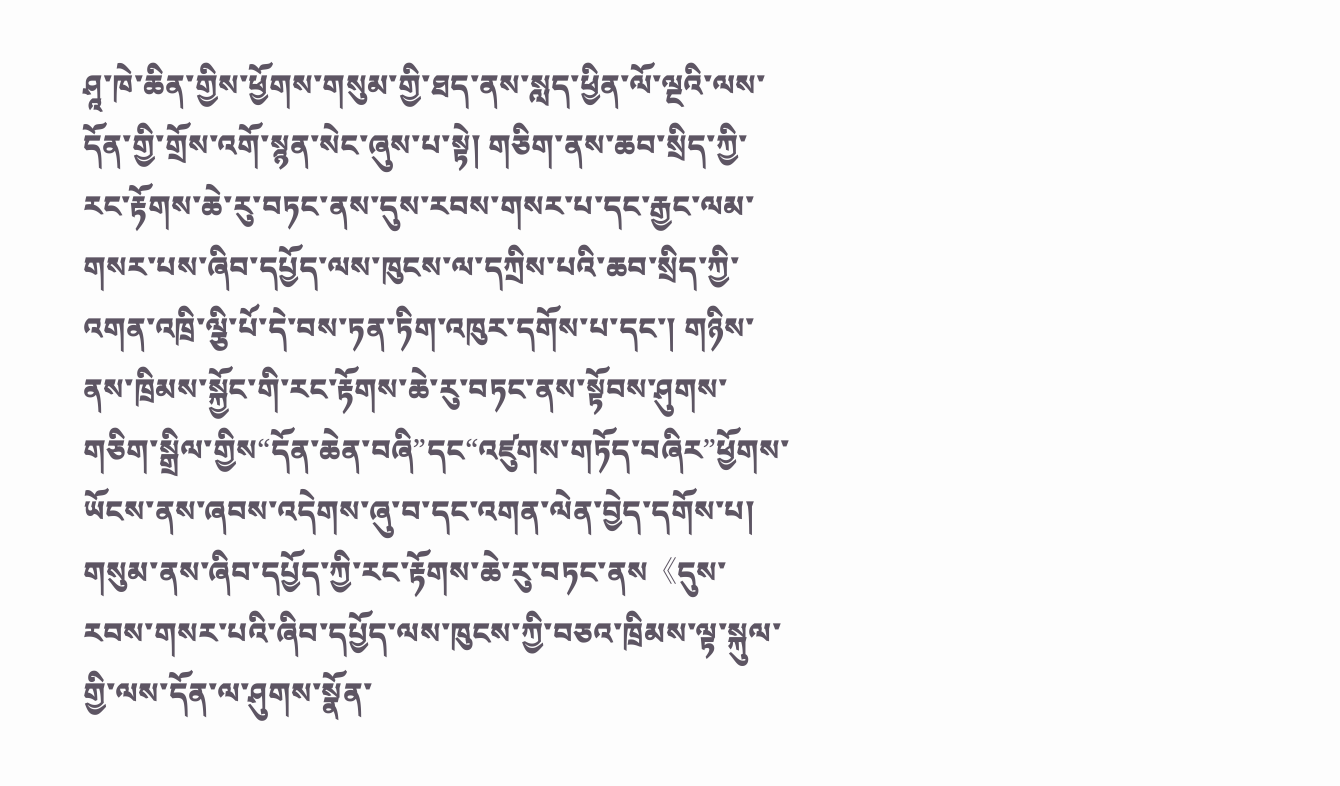ཤཱ་ཁེ་ཆིན་གྱིས་ཕྱོགས་གསུམ་གྱི་ཐད་ནས་སླད་ཕྱིན་ལོ་ལྔའི་ལས་དོན་གྱི་གྲོས་འགོ་སྙན་སེང་ཞུས་པ་སྟེ། གཅིག་ནས་ཆབ་སྲིད་ཀྱི་རང་རྟོགས་ཆེ་རུ་བཏང་ནས་དུས་རབས་གསར་པ་དང་རྒྱང་ལམ་གསར་པས་ཞིབ་དཔྱོད་ལས་ཁུངས་ལ་དཀྲིས་པའི་ཆབ་སྲིད་ཀྱི་འགན་འཁྲི་ལྕི་པོ་དེ་བས་ཏན་ཏིག་འཁུར་དགོས་པ་དང་། གཉིས་ནས་ཁྲིམས་སྐྱོང་གི་རང་རྟོགས་ཆེ་རུ་བཏང་ནས་སྟོབས་ཤུགས་གཅིག་སྒྲིལ་གྱིས“དོན་ཆེན་བཞི”དང“འཛུགས་གཏོད་བཞིར”ཕྱོགས་ཡོངས་ནས་ཞབས་འདེགས་ཞུ་བ་དང་འགན་ལེན་བྱེད་དགོས་པ། གསུམ་ནས་ཞིབ་དཔྱོད་ཀྱི་རང་རྟོགས་ཆེ་རུ་བཏང་ནས《དུས་རབས་གསར་པའི་ཞིབ་དཔྱོད་ལས་ཁུངས་ཀྱི་བཅའ་ཁྲིམས་ལྟ་སྐུལ་གྱི་ལས་དོན་ལ་ཤུགས་སྣོན་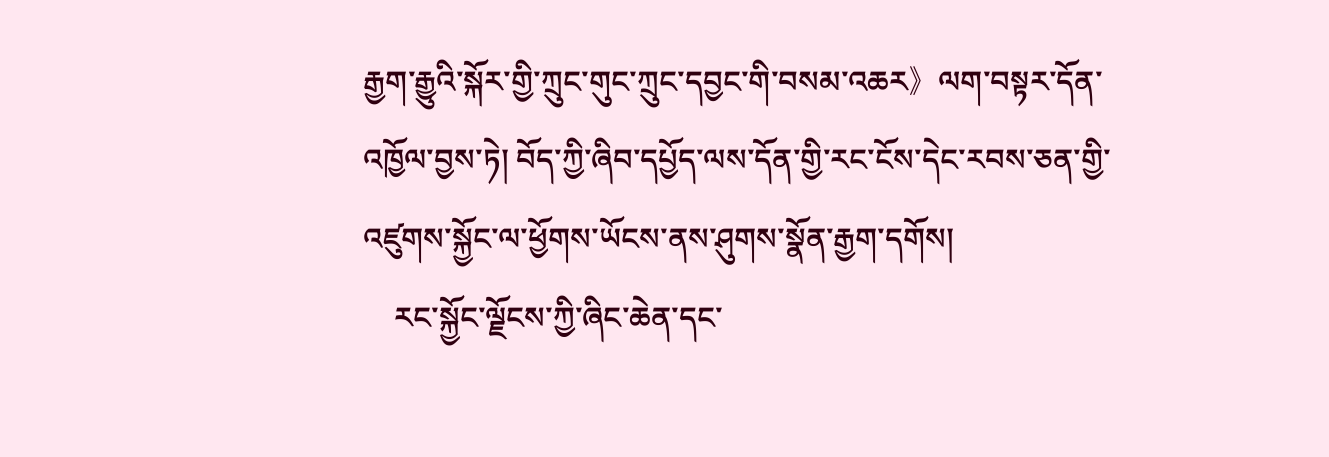རྒྱག་རྒྱུའི་སྐོར་གྱི་ཀྲུང་གུང་ཀྲུང་དབྱང་གི་བསམ་འཆར》ལག་བསྟར་དོན་འཁྱོལ་བྱས་ཏེ། བོད་ཀྱི་ཞིབ་དཔྱོད་ལས་དོན་གྱི་རང་ངོས་དེང་རབས་ཅན་གྱི་འཛུགས་སྐྱོང་ལ་ཕྱོགས་ཡོངས་ནས་ཤུགས་སྣོན་རྒྱག་དགོས།
    རང་སྐྱོང་ལྗོངས་ཀྱི་ཞིང་ཆེན་དང་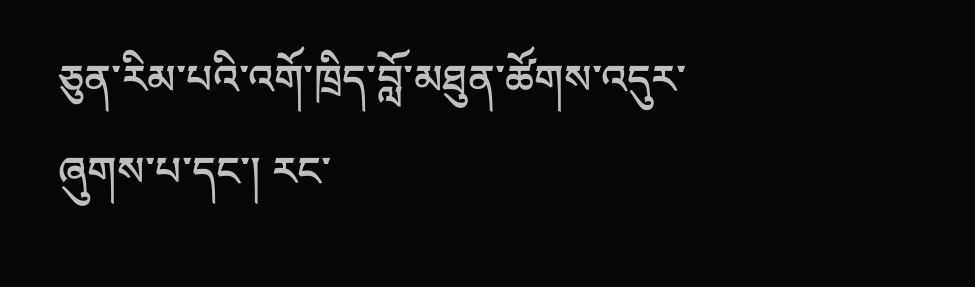ཅུན་རིམ་པའི་འགོ་ཁྲིད་བློ་མཐུན་ཚོགས་འདུར་ཞུགས་པ་དང་། རང་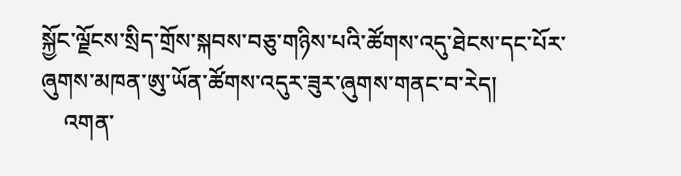སྐྱོང་ལྗོངས་སྲིད་གྲོས་སྐབས་བཅུ་གཉིས་པའི་ཚོགས་འདུ་ཐེངས་དང་པོར་ཞུགས་མཁན་ཨུ་ཡོན་ཚོགས་འདུར་ཟུར་ཞུགས་གནང་བ་རེད།
    འགན་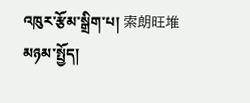འཁུར་རྩོམ་སྒྲིག་པ། 索朗旺堆
མཉམ་སྤྱོད།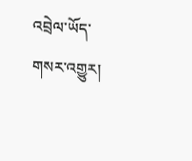འབྲེལ་ཡོད་གསར་འགྱུར།